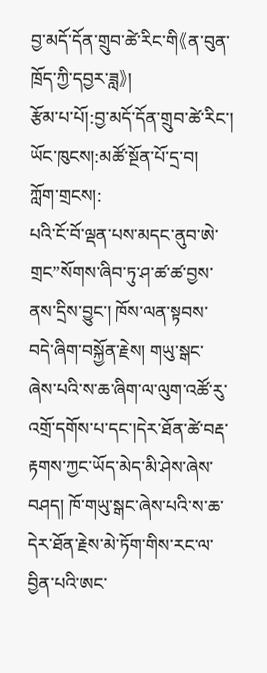བྱ་མདོ་དོན་གྲུབ་ཚེ་རིང་གི《ན་བུན་ཁྲོད་ཀྱི་དབྱར་ཟླ》།
རྩོམ་པ་པོ།:བྱ་མདོ་དོན་གྲུབ་ཚེ་རིང་།
ཡོང་ཁུངས།:མཚོ་སྔོན་པོ་དྲ་བ།
ཀློག་གྲངས།:
པའི་ངོ་བོ་ལྡན་པས་མདང་ནུབ་ཨེ་གྲང”སོགས་ཞིབ་ཏུ་ཤ་ཚ་ཚ་བྱས་ནས་དྲིས་བྱུང་། ཁོས་ལན་སྟབས་བདེ་ཞིག་བསྐྱོན་རྗེས། གཡུ་སྒང་ཞེས་པའི་ས་ཆ་ཞིག་ལ་ལུག་འཚོ་རུ་འགྲོ་དགོས་པ་དང་།དེར་ཐོན་ཚེ་བརྡ་རྟགས་ཀྱང་ཡོད་མེད་མི་ཤེས་ཞེས་བཤད། ཁོ་གཡུ་སྒང་ཞེས་པའི་ས་ཆ་དེར་ཐོན་རྗེས་མེ་ཏོག་གིས་རང་ལ་བྱིན་པའི་ཨང་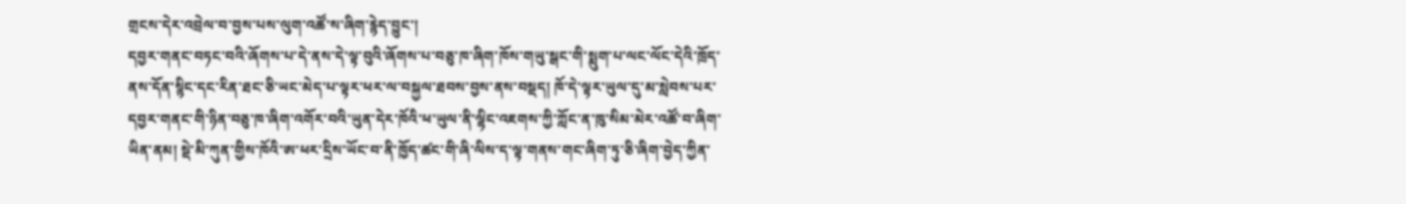གྲངས་དེར་འབྲེལ་བ་བྱས་པས་ལུག་འཚོ་ས་ཞིག་རྙེད་བྱུང་།
དབྱར་གནང་བཏང་བའི་ཞོགས་པ་དེ་ནས་དེ་ལྟ་བུའི་ཞོགས་པ་བཅུ་ཁ་ཞིག་ཁོས་གཡུ་སྒང་གི་སྨུག་པ་ལང་ལོང་དེའི་ཁྲོད་ནས་དོན་སྙིང་དང་རིན་ཐང་ཅི་ཡང་མེད་པ་ལྟར་ཕར་ལ་བསྐྱལ་ཐབས་བྱས་ནས་བསྡད། ཁོ་དེ་ལྟར་ཡུལ་དུ་མ་སླེབས་པར་དབྱར་གནང་གི་ཉིན་བཅུ་ཁ་ཞིག་འགོར་བའི་ཡུན་དེར་ཁོའི་ཕ་ཡུལ་ནི་ལྷིང་འཇགས་ཀྱི་ཀློང་ན་ཁུ་སིམ་མེར་འཚོ་བ་ཞིག་ཡིན་ནམ། སྡེ་མི་ཀུན་གྱིས་ཁོའི་ཨ་ཕར་དྲིས་ཡོང་བ་ནི་ཁྱོད་ཚང་གི་ཞི་ལིས་ད་ལྟ་གནས་གང་ཞིག་ཏུ་ཅི་ཞིག་བྱེད་ཀྱིན་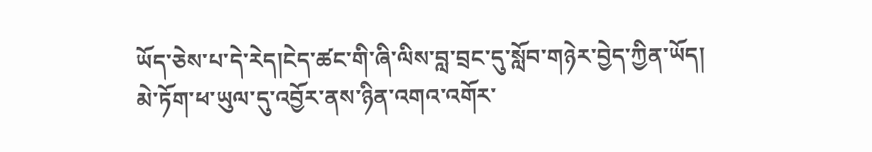ཡོད་ཅེས་པ་དེ་རེད།ངེད་ཚང་གི་ཞི་ལིས་བླ་བྲང་དུ་སློབ་གཉེར་བྱེད་ཀྱིན་ཡོད།
མེ་ཏོག་ཕ་ཡུལ་དུ་འབྱོར་ནས་ཉིན་འགའ་འགོར་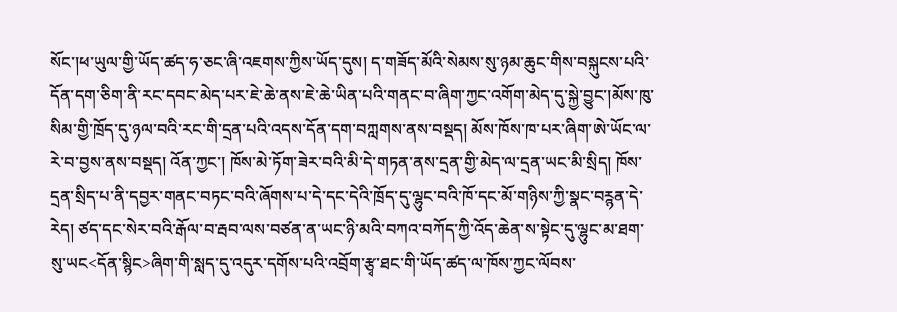སོང་།ཕ་ཡུལ་གྱི་ཡོད་ཚད་ཧ་ཅང་ཞི་འཇགས་ཀྱིས་ཡོད་དུས། ད་གཟོད་མོའི་སེམས་སུ་ཉམ་ཆུང་གིས་བསྐུངས་པའི་དོན་དག་ཅིག་ནི་རང་དབང་མེད་པར་ཇེ་ཆེ་ནས་ཇེ་ཆེ་ཡིན་པའི་གནང་བ་ཞིག་ཀྱང་འགོག་མེད་དུ་སྐྱེ་བྱུང་།མོས་ཁུ་སིམ་གྱི་ཁྲོད་དུ་ཉལ་བའི་རང་གི་དྲན་པའི་འདས་དོན་དག་བཀླགས་ནས་བསྡད། མོས་ཁོས་ཁ་པར་ཞིག་ཨེ་ཡོང་ལ་རེ་བ་བྱས་ནས་བསྡད། འོན་ཀྱང་། ཁོས་མེ་ཏོག་ཟེར་བའི་མི་དེ་གཏན་ནས་དྲན་གྱི་མེད་ལ་དྲན་ཡང་མི་སྲིད། ཁོས་དྲན་སྲིད་པ་ནི་དབྱར་གནང་བཏང་བའི་ཞོགས་པ་དེ་དང་དེའི་ཁྲོད་དུ་ལྷུང་བའི་ཁོ་དང་མོ་གཉིས་ཀྱི་སྣང་བཪྙན་དེ་རེད། ཙད་དང་སེར་བའི་རྒོལ་བ་རྦབ་ལས་བཙན་ན་ཡང་ཉི་མའི་བཀའ་བཀོད་ཀྱི་འོད་ཆེན་ས་སྟེང་དུ་ལྷུང་མ་ཐག་སུ་ཡང<དོན་སྙིང>ཞིག་གི་སླད་དུ་འདུར་དགོས་པའི་འབྲོག་རྩྭ་ཐང་གི་ཡོད་ཚད་ལ་ཁོས་ཀྱང་ལོབས་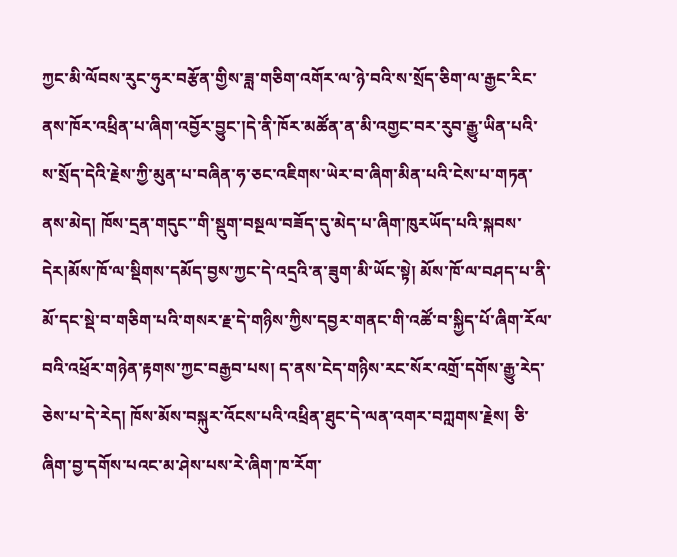ཀྱང་མི་ལོབས་རུང་ཧུར་བརྩོན་གྱིས་ཟླ་གཅིག་འགོར་ལ་ཉེ་བའི་ས་སྲོད་ཅིག་ལ་རྒྱང་རིང་ནས་ཁོར་འཕྲིན་པ་ཞིག་འབྱོར་བྱུང་།དེ་ནི་ཁོར་མཚོན་ན་མི་འགྱང་བར་རུབ་རྒྱུ་ཡིན་པའི་ས་སྲོད་དེའི་རྗེས་ཀྱི་མུན་པ་བཞིན་ཧ་ཅང་འཇིགས་ཡེར་བ་ཞིག་མིན་པའི་ངེས་པ་གཏན་ནས་མེད། ཁོས་དྲན་གདུང་་གི་སྡུག་བསྔལ་བཟོད་དུ་མེད་པ་ཞིག་ཁུརཡོད་པའི་སྐབས་དེར།མོས་ཁོ་ལ་སྡིགས་དམོད་བྱས་ཀྱང་དེ་འདྲའི་ན་ཟུག་མི་ཡོང་སྟེ། མོས་ཁོ་ལ་བཤད་པ་ནི་མོ་དང་སྡེ་བ་གཅིག་པའི་གསར་རྗ་དེ་གཉིས་ཀྱིས་དབྱར་གནང་གི་འཚོ་བ་སྐྱིད་པོ་ཞིག་རོལ་བའི་འཕྲོར་གཉེན་རྟགས་ཀྱང་བརྒྱབ་པས། ད་ནས་ངེད་གཉིས་རང་སོར་འགྲོ་དགོས་རྒྱུ་རེད་ཅེས་པ་དེ་རེད། ཁོས་མོས་བསྐུར་འོངས་པའི་འཕྲིན་ཐུང་དེ་ལན་འགར་བཀླགས་རྗེས། ཅི་ཞིག་བྱ་དགོས་པའང་མ་ཤེས་པས་རེ་ཞིག་ཁ་རོག་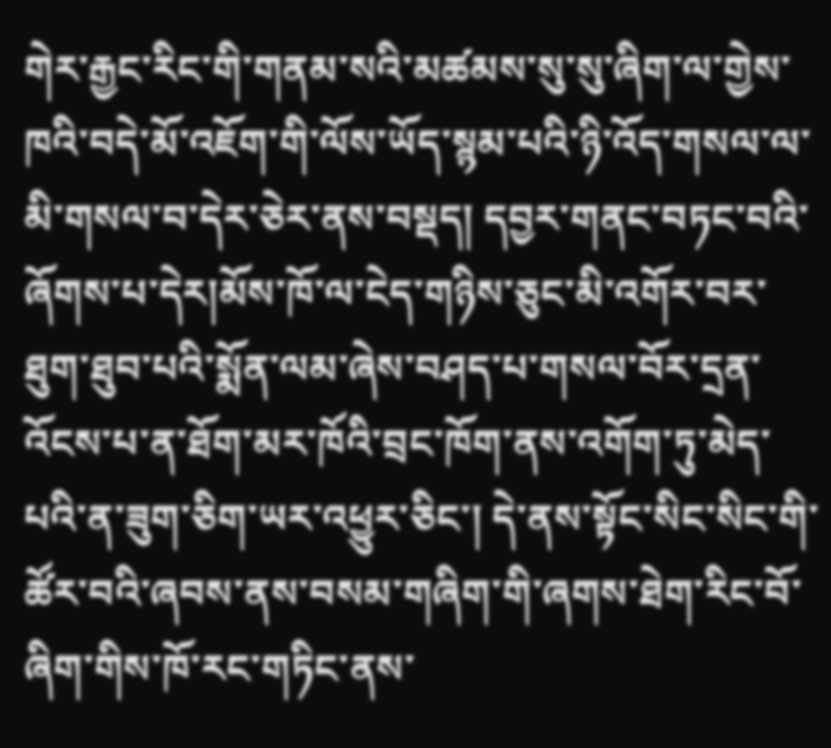གེར་རྒྱང་རིང་གི་གནམ་སའི་མཚམས་སུ་སུ་ཞིག་ལ་གྱེས་ཁའི་བདེ་མོ་འཇོག་གི་ལོས་ཡོད་སྙམ་པའི་ཉི་འོད་གསལ་ལ་མི་གསལ་བ་དེར་ཅེར་ནས་བསྡད། དབྱར་གནང་བཏང་བའི་ཞོགས་པ་དེར།མོས་ཁོ་ལ་ངེད་གཉིས་ཅུང་མི་འགོར་བར་ཐུག་ཐུབ་པའི་སྨོན་ལམ་ཞེས་བཤད་པ་གསལ་བོར་དྲན་འོངས་པ་ན་ཐོག་མར་ཁོའི་བྲང་ཁོག་ནས་འགོག་ཏུ་མེད་པའི་ན་ཟུག་ཅིག་ཡར་འཕྱུར་ཅིང་། དེ་ནས་སྟོང་སིང་སིང་གི་ཚོར་བའི་ཞབས་ནས་བསམ་གཞིག་གི་ཞགས་ཐེག་རིང་བོ་ཞིག་གིས་ཁོ་རང་གཏིང་ནས་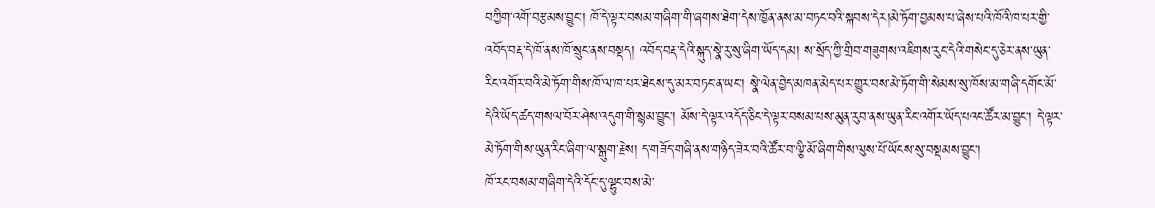བཀྱིག་འགོ་བརྩམས་བྱུང་། ཁོ་དེ་ལྟར་བསམ་གཞིག་གི་ཞགས་ཐེག་དེས་ཁྱོན་ནས་མ་བཏང་བའི་སྐབས་དེར།མེ་ཏོག་བྱམས་པ་ཞེས་པའི་ཁོའི་ཁ་པར་གྱི་འབོད་བརྡ་དེ་ཁོ་ནས་ཁོ་སྲུང་ནས་བསྡད། འབོད་བརྡ་དེའི་སྐུད་སྣེ་རུ་སུ་ཞིག་ཡོད་དམ། ས་སྲོད་ཀྱི་གྲིབ་གཟུགས་འཇིགས་རུང་དེའི་གསེང་དུ་ཅེར་ནས་ཡུན་རིང་འགོར་བའི་མེ་ཏོག་གིས་ཁོ་ལ་ཁ་པར་ཐེངས་དུ་མར་བཏང་ན་ཡང་། སྣེ་ལེན་བྱེད་མཁན་མེད་པར་གྱུར་བས་མེ་ཏོག་གི་སེམས་སུ་ཁོས་མ་གཞི་དགོང་མོ་དེའི་ཡོད་ཚད་གསལ་བོར་ཤེས་འདུག་གི་སྙམ་བྱུང་། མོས་དེ་ལྟར་འདོད་ཅིང་དེ་ལྟར་བསམ་པས་མུན་རུབ་ནས་ཡུན་རིང་འགོར་ཡོད་པའང་ཚོར་མ་བྱུང་། དེ་ལྟར་མེ་ཏོག་གིས་ཡུན་རིང་ཞིག་ལ་སྒུག་རྗེས། ད་གཟོད་གཞི་ནས་གཉིད་ཟེར་བའི་ཚོར་བ་ལྕི་མོ་ཞིག་གིས་ལུས་པོ་ཡོངས་སུ་བསྡམས་བྱུང་།
ཁོ་རང་བསམ་གཞིག་དེའི་དོང་དུ་ལྷུང་བས་མེ་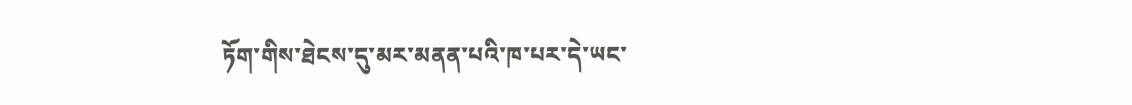ཏོག་གིས་ཐེངས་དུ་མར་མནན་པའི་ཁ་པར་དེ་ཡང་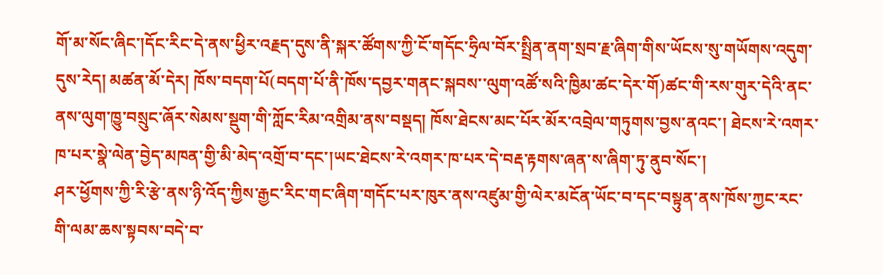གོ་མ་སོང་ཞིང་།དོང་རིང་དེ་ནས་ཕྱིར་འརྗད་དུས་ནི་སྐར་ཚོགས་ཀྱི་ངོ་གདོང་ཧྲིལ་བོར་སྤྲིན་ནག་སྲབ་རྗ་ཞིག་གིས་ཡོངས་སུ་གཡོགས་འདུག་དུས་རེད། མཚན་མོ་དེར། ཁོས་བདག་པོ(བདག་པོ་ནི་ཁོས་དབྱར་གནང་སྐབས་་ལུག་འཚོ་སའི་ཁྱིམ་ཚང་དེར་གོ)ཚང་གི་རས་གུར་དེའི་ནང་ནས་ལུག་ཁྱུ་བསྲུང་ཞོར་སེམས་སྡུག་གི་ཀློང་རིམ་འགྲིམ་ནས་བསྡད། ཁོས་ཐེངས་མང་པོར་མོར་འབྲེལ་གཏུགས་བྱས་ནའང་། ཐེངས་རེ་འགར་ཁ་པར་སྣེ་ལེན་བྱེད་མཁན་གྱི་མི་མེད་འགྲོ་བ་དང་།ཡང་ཐེངས་རེ་འགར་ཁ་པར་དེ་བརྡ་རྟགས་ཞན་ས་ཞིག་ཏུ་ནུབ་སོང་།
ཤར་ཕྱོགས་ཀྱི་རི་རྩེ་ནས་ཉི་འོད་ཀྱིས་རྒྱང་རིང་གང་ཞིག་གདོང་པར་ཁུར་ནས་འཛུམ་གྱི་ལེར་མངོན་ཡོང་བ་དང་བསྟུན་ནས་ཁོས་ཀྱང་རང་གི་ལམ་ཆས་སྟབས་བདེ་བ་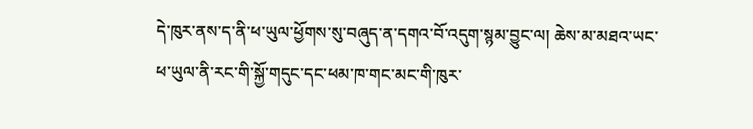དེ་ཁུར་ནས་ད་ནི་ཕ་ཡུལ་ཕྱོགས་སུ་བཞུད་ན་དགའ་བོ་འདུག་སྙམ་བྱུང་ལ། ཆེས་མ་མཐའ་ཡང་ཕ་ཡུལ་ནི་རང་གི་སྐྱོ་གདུང་དང་ཕམ་ཁ་གང་མང་གི་ཁུར་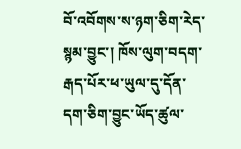བོ་འབོགས་ས་ཉག་ཅིག་རེད་སྙམ་བྱུང་། ཁོས་ལུག་བདག་རྒད་པོར་ཕ་ཡུལ་དུ་དོན་དག་ཅིག་བྱུང་ཡོད་ཚུལ་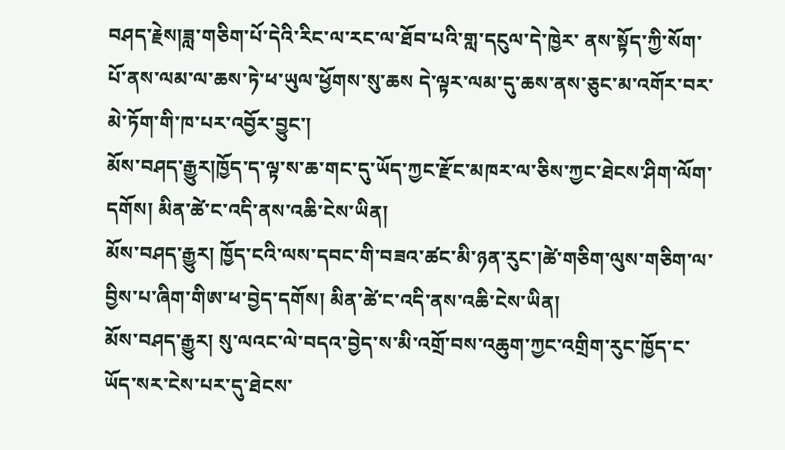བཤད་རྗེས།ཟླ་གཅིག་པོ་དེའི་རིང་ལ་རང་ལ་ཐོབ་པའི་གླ་དངུལ་དེ་ཁྱེར་ ནས་སྟོད་ཀྱི་སོག་པོ་ནས་ལམ་ལ་ཆས་ཏེ་ཕ་ཡུལ་ཕྱོགས་སུ་ཆས དེ་ལྟར་ལམ་དུ་ཆས་ནས་ཅུང་མ་འགོར་བར་མེ་ཏོག་གི་ཁ་པར་འབྱོར་བྱུང་།
མོས་བཤད་རྒྱུར།ཁྱོད་ད་ལྟ་ས་ཆ་གང་དུ་ཡོད་ཀྱང་རྫོང་མཁར་ལ་ཅིས་ཀྱང་ཐེངས་ཤིག་ལོག་དགོས། མིན་ཚེ་ང་འདི་ནས་འཆི་ངེས་ཡིན།
མོས་བཤད་རྒྱུར། ཁྱོད་ངའི་ལས་དབང་གི་བཟའ་ཚང་མི་ཉན་རུང་།ཚེ་གཅིག་ལུས་གཅིག་ལ་བྱིས་པ་ཞིག་གིཨ་ཕ་བྱེད་དགོས། མིན་ཚེ་ང་འདི་ནས་འཆི་ངེས་ཡིན།
མོས་བཤད་རྒྱུར། སུ་ལའང་ལེ་བདའ་བྱེད་ས་མི་འགྲོ་བས་འཆུག་ཀྱང་འགྲིག་རུང་ཁྱོད་ང་ཡོད་སར་ངེས་པར་དུ་ཐེངས་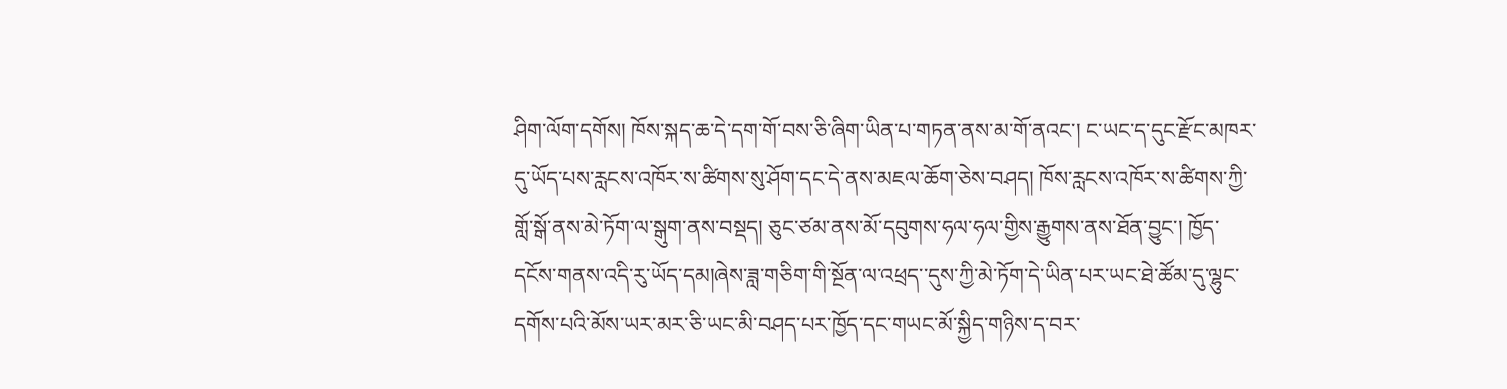ཤིག་ལོག་དགོས། ཁོས་སྐད་ཆ་དེ་དག་གོ་བས་ཅི་ཞིག་ཡིན་པ་གཏན་ནས་མ་གོ་ནའང་། ང་ཡང་ད་དུང་རྫོང་མཁར་དུ་ཡོད་པས་རླངས་འཁོར་ས་ཚིགས་སུ་ཤོག་དང་དེ་ནས་མཇལ་ཆོག་ཅེས་བཤད། ཁོས་རླངས་འཁོར་ས་ཚིགས་ཀྱི་གློ་སྒོ་ནས་མེ་ཏོག་ལ་སྒུག་ནས་བསྡད། ཅུང་ཙམ་ནས་མོ་དབུགས་ཧལ་ཧལ་གྱིས་རྒྱུགས་ནས་ཐོན་བྱུང་། ཁྱོད་དངོས་གནས་འདི་རུ་ཡོད་དམ།ཞེས་ཟླ་གཅིག་གི་སྔོན་ལ་འཕྲད་་དུས་ཀྱི་མེ་ཏོག་དེ་ཡིན་པར་ཡང་ཐེ་ཚོམ་དུ་ལྷུང་དགོས་པའི་མོས་ཡར་མར་ཅི་ཡང་མི་བཤད་པར་ཁྱོད་དང་གཡང་མོ་སྐྱིད་གཉིས་ད་བར་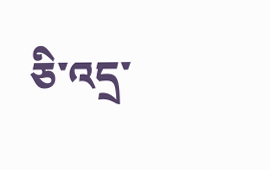ཅི་འདྲ་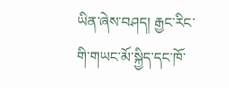ཡིན་ཞེས་བཤད། རྒྱང་རིང་གི་གཡང་མོ་སྐྱིད་དང་ཁོ་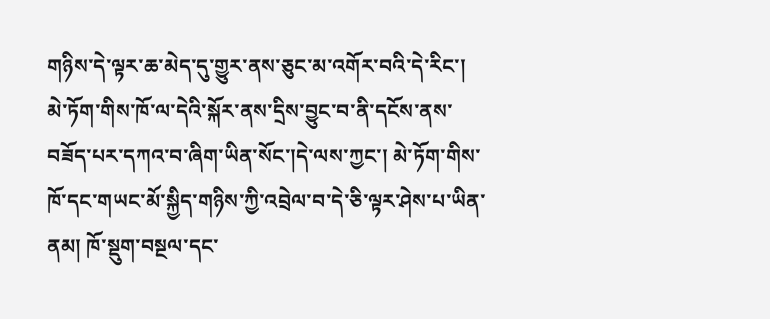གཉིས་དེ་ལྟར་ཆ་མེད་དུ་གྱུར་ནས་ཅུང་མ་འགོར་བའི་དེ་རིང་། མེ་ཏོག་གིས་ཁོ་ལ་དེའི་སྐོར་ནས་དྲིས་བྱུང་བ་ནི་དངོས་ནས་བཟོད་པར་དཀའ་བ་ཞིག་ཡིན་སོང་།དེ་ལས་ཀྱང་། མེ་ཏོག་གིས་ཁོ་དང་གཡང་མོ་སྐྱིད་གཉིས་ཀྱི་འབྲེལ་བ་དེ་ཅི་ལྟར་ཤེས་པ་ཡིན་ནམ། ཁོ་སྡུག་བསྔལ་དང་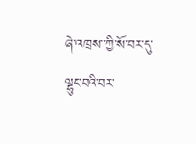ཞེ་འཁྲས་་ཀྱི་སོ་བར་དུ་ལྷུང་བའི་བར་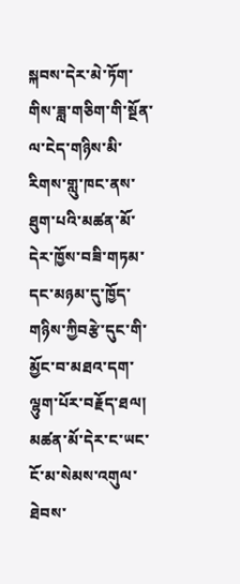སྐབས་དེར་མེ་ཏོག་གིས་ཟླ་གཅིག་གི་སྔོན་ལ་ངེད་གཉིས་མི་རིགས་གླུ་ཁང་ནས་ཐུག་པའི་མཚན་མོ་དེར་ཁྱོས་བཟི་གཏམ་དང་མཉམ་དུ་ཁྱོད་གཉིས་ཀྱིབརྩེ་དུང་གི་མྱོང་བ་མཐའ་དག་ལྷུག་པོར་བརྗོད་ཐལ། མཚན་མོ་དེར་ང་ཡང་ངོ་མ་སེམས་འགུལ་ཐེབས་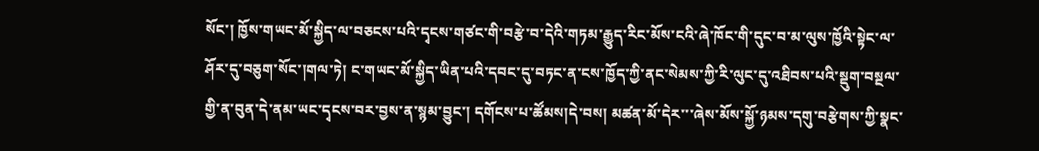སོང་། ཁྱོས་གཡང་མོ་སྐྱིད་ལ་བཅངས་པའི་དྭངས་གཙང་གི་བརྩེ་བ་དེའི་གཏམ་རྒྱུད་རིང་མོས་ངའི་ཞེ་ཁོང་གི་དུང་བ་མ་ལུས་ཁྱོའི་སྟེང་ལ་ཤོར་དུ་བཅུག་སོང་།གལ་ཏེ། ང་གཡང་མོ་སྐྱིད་ཡིན་པའི་དབང་དུ་བཏང་ན་ངས་ཁྱོད་ཀྱི་ནང་སེམས་ཀྱི་རི་ལུང་དུ་འཐིབས་པའི་སྡུག་བསྔལ་གྱི་ན་བུན་དེ་ནམ་ཡང་དྭངས་བར་བྱས་ན་སྙམ་བྱུང་། དགོངས་པ་ཚོམས།དེ་བས། མཚན་མོ་དེར་་་ཞེས་མོས་སྐྱོ་ཉམས་དགུ་བརྩེགས་ཀྱི་སྣང་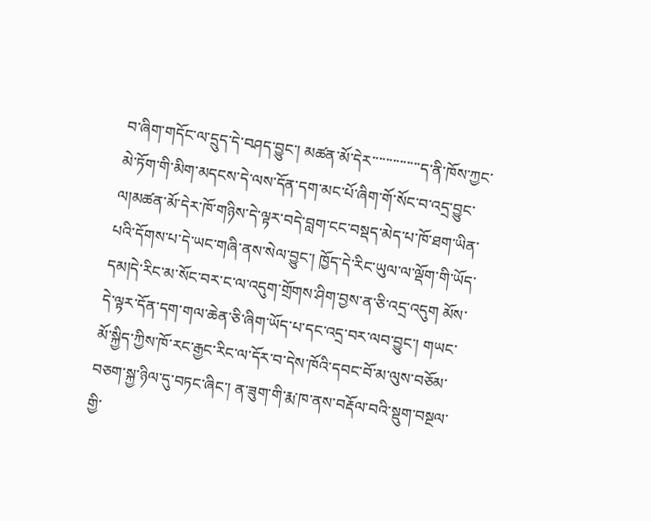བ་ཞིག་གདོང་ལ་དྲུད་དེ་བཤད་བྱུང་། མཚན་མོ་དེར་་་་་་་་་་་་་་ད་ནི་ཁོས་ཀྱང་མེ་ཏོག་གི་མིག་མདངས་དེ་ལས་དོན་དག་མང་པོ་ཞིག་གོ་སོང་བ་འདྲ་བྱུང་ལ།མཚན་མོ་དེར་ཁོ་གཉིས་དེ་ལྟར་བདེ་བླག་ངང་བསྡད་མེད་པ་ཁོ་ཐག་ཡིན་པའི་དོགས་པ་དེ་ཡང་གཞི་ནས་སེལ་བྱུང་། ཁྱོད་དེ་རིང་ཡུལ་ལ་ལྡོག་གི་ཡོད་དམ།དེ་རིང་མ་སོང་བར་ང་ལ་འདུག་གྲོགས་ཤིག་བྱས་ན་ཅི་འདྲ་འདུག མོས་དེ་ལྟར་དོན་དག་གལ་ཆེན་ཅི་ཞིག་ཡོད་པ་དང་འདྲ་བར་ལབ་བྱུང་། གཡང་མོ་སྐྱིད་ཀྱིས་ཁོ་རང་རྒྱང་རིང་ལ་དོར་བ་དེས་ཁོའི་དབང་བོ་མ་ལུས་བཅོམ་བཅག་སྐྱ་ཉིལ་དུ་བཏང་ཞིང་། ན་ཟུག་གི་རྨ་ཁ་ནས་བརྡོལ་བའི་སྡུག་བསྔལ་གྱི་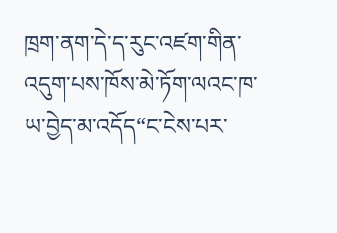ཁྲག་ནག་དེ་ད་རུང་འཛག་གིན་འདུག་པས་ཁོས་མེ་ཏོག་ལའང་ཁ་ཡ་བྱེད་མ་འདོད“ང་ངེས་པར་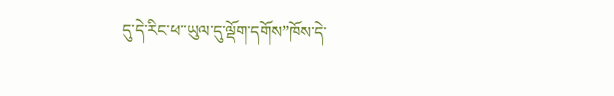དུ་དེ་རིང་ཕ་་ཡུལ་དུ་ལྡོག་དགོས”ཁོས་དེ་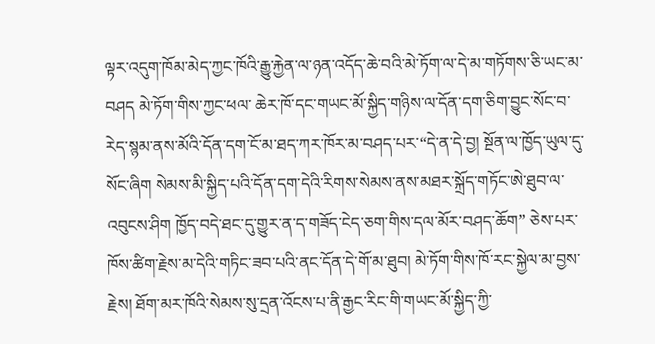ལྟར་འདུག་ཁོམ་མེད་ཀྱང་ཁོའི་རྒྱུ་རྐྱེན་ལ་ཉན་འདོད་ཆེ་བའི་མེ་ཏོག་ལ་དེ་མ་གཏོགས་ཅི་ཡང་མ་བཤད མེ་ཏོག་གིས་ཀྱང་ཕལ་ ཆེར་ཁོ་དང་གཡང་མོ་སྐྱིད་གཉིས་ལ་དོན་དག་ཅིག་བྱུང་སོང་བ་རེད་སྙམ་ནས་མོའི་དོན་དག་ངོ་མ་ཐད་ཀར་ཁོར་མ་བཤད་པར་“དེ་ན་དེ་བྱ། སྔོན་ལ་ཁྱོད་ཡུལ་དུ་སོང་ཞིག སེམས་མི་སྐྱིད་པའི་དོན་དག་དེའི་རིགས་སེམས་ནས་མཐར་སྐྲོད་གཏོང་ཨེ་ཐུབ་ལ་འབུངས་ཤིག ཁྱོད་བདེ་ཐང་དུ་གྱུར་ན་ད་གཟོད་ངེད་ཅག་གིས་དལ་མོར་བཤད་ཆོག” ཅེས་པར་ཁོས་ཚིག་རྗེས་མ་དེའི་གཏིང་ཟབ་པའི་ནང་དོན་དེ་གོ་མ་ཐུབ། མེ་ཏོག་གིས་ཁོ་རང་སྐྱེལ་མ་བྱས་རྗེས། ཐོག་མར་ཁོའི་སེམས་སུ་དྲན་འོངས་པ་ནི་རྒྱང་རིང་གི་གཡང་མོ་སྐྱིད་ཀྱི་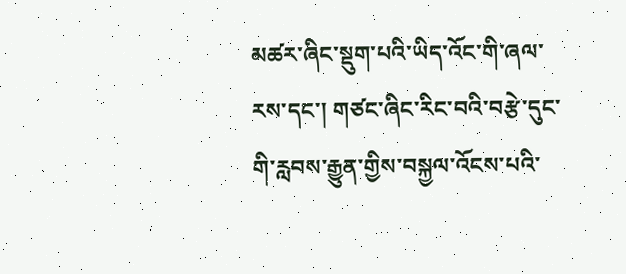མཚར་ཞིང་སྡུག་པའི་ཡིད་འོང་གི་ཞལ་རས་དང་། གཙང་ཞིང་རིང་བའི་བརྩེ་དུང་གི་རླབས་རྒྱུན་གྱིས་བསྐྱལ་འོངས་པའི་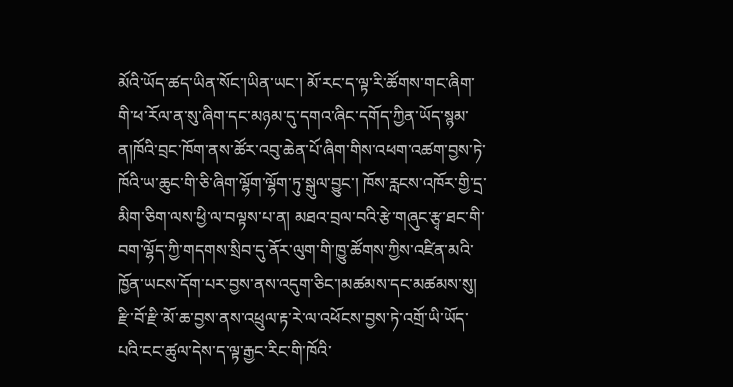མོའི་ཡོད་ཚད་ཡིན་སོང་།ཡིན་ཡང་། མོ་རང་ད་ལྟ་རི་ཚོགས་གང་ཞིག་གི་ཕ་རོལ་ན་སུ་ཞིག་དང་མཉམ་དུ་དགའ་ཞིང་དགོད་ཀྱིན་ཡོད་སྙམ་ན།ཁོའི་བྲང་ཁོག་ནས་ཚོར་འབུ་ཆེན་པོ་ཞིག་གིས་འཕག་འཚག་བྱས་ཏེ་ཁོའི་ཡ་ཆུང་གི་ཅི་ཞིག་ལྷོག་ལྷོག་ཏུ་སྒུལ་བྱུང་། ཁོས་རླངས་འཁོར་གྱི་དྲ་མིག་ཅིག་ལས་ཕྱི་ལ་བལྟས་པ་ན། མཐའ་བྲལ་བའི་རྩེ་གཞུང་རྩྭ་ཐང་གི་བག་ལྷོད་ཀྱི་གདགས་སྲིབ་དུ་ནོར་ལུག་གི་ཁྱུ་ཚོགས་ཀྱིས་འཛིན་མའི་ཁྱོན་ཡངས་དོག་པར་བྱས་ནས་འདུག་ཅིང་།མཚམས་དང་མཚམས་སུ། རྫི་བོ་རྫི་མོ་ཆ་བྱས་ནས་འཕྲུལ་རྟ་རེ་ལ་འཕོངས་བྱས་ཏེ་འགྲོ་ཡི་ཡོད་པའི་ངང་ཚུལ་དེས་ད་ལྟ་རྒྱང་རིང་གི་ཁོའི་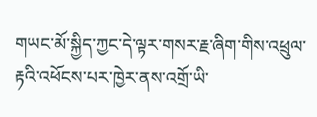གཡང་མོ་སྐྱིད་ཀྱང་དེ་ལྟར་གསར་རྗ་ཞིག་གིས་འཕྲུལ་རྟའི་འཕོངས་པར་ཁྱེར་ནས་འགྲོ་ཡི་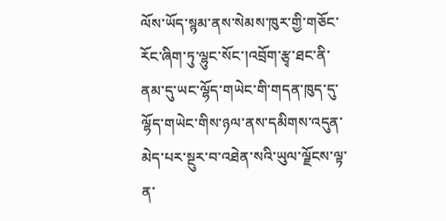ལོས་ཡོད་སྙམ་ནས་སེམས་ཁུར་གྱི་གཅོང་རོང་ཞིག་ཏུ་ལྷུང་སོང་།འབྲོག་རྩྭ་ཐང་ནི་ནམ་དུ་ཡང་ལྷོད་གཡེང་གི་གདན་ཁུད་དུ་ལྷོད་གཡེང་གིས་ཉལ་ནས་དམིགས་འདུན་མེད་པར་སྔུར་བ་འཐེན་སའི་ཡུལ་ལྗོངས་ལྟ་ན་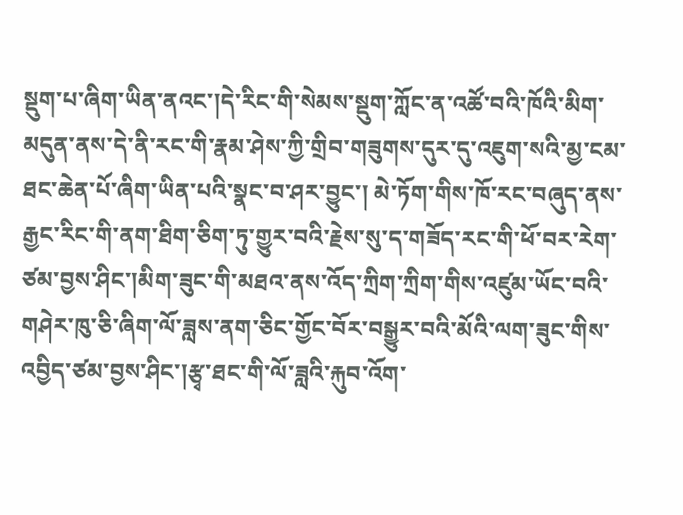སྡུག་པ་ཞིག་ཡིན་ནའང་།དེ་རིང་གི་སེམས་སྡུག་ཀློང་ན་འཚོ་བའི་ཁོའི་མིག་མདུན་ནས་དེ་ནི་རང་གི་རྣམ་ཤེས་ཀྱི་གྲིབ་གཟུགས་དུར་དུ་འཇུག་སའི་མྱ་ངམ་ཐང་ཆེན་པོ་ཞིག་ཡིན་པའི་སྣང་བ་ཤར་བྱུང་། མེ་ཏོག་གིས་ཁོ་རང་བཞུད་ནས་རྒྱང་རིང་གི་ནག་ཐིག་ཅིག་ཏུ་གྱུར་བའི་རྗེས་སུ་ད་གཟོད་རང་གི་ཕོ་བར་རེག་ཙམ་བྱས་ཤིང་།མིག་ཟུང་གི་མཐའ་ནས་འོད་ཀྲིག་ཀྲིག་གིས་འཛུམ་ཡོང་བའི་གཤེར་ཁུ་ཅི་ཞིག་ལོ་ཟླས་ནག་ཅིང་གྱོང་བོར་བསྒྱུར་བའི་མོའི་ལག་ཟུང་གིས་འབྱིད་ཙམ་བྱས་ཤིང་།རྩྭ་ཐང་གི་ལོ་ཟླའི་རྐུབ་འོག་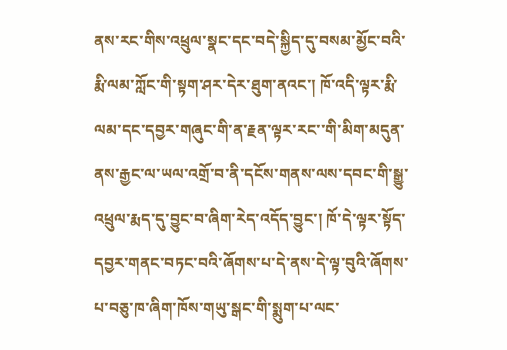ནས་རང་གིས་འཕྲུལ་སྣང་དང་བདེ་སྐྱིད་དུ་བསམ་མྱོང་བའི་རྨི་ལམ་ཀློང་གི་སྟག་ཤར་དེར་ཐུག་ནའང་། ཁོ་འདི་ལྟར་རྨི་ལམ་དང་དབྱར་གཞུང་གི་ན་རྗན་ལྟར་རང་་གི་མིག་མདུན་ནས་རྒྱང་ལ་ཡལ་འགྲོ་བ་ནི་དངོས་གནས་ལས་དབང་གི་སྒྱུ་འཕྲུལ་རྨད་དུ་བྱུང་བ་ཞིག་རེད་འདོད་བྱུང་། ཁོ་དེ་ལྟར་སྟོད་
དབྱར་གནང་བཏང་བའི་ཞོགས་པ་དེ་ནས་དེ་ལྟ་བུའི་ཞོགས་པ་བཅུ་ཁ་ཞིག་ཁོས་གཡུ་སྒང་གི་སྨུག་པ་ལང་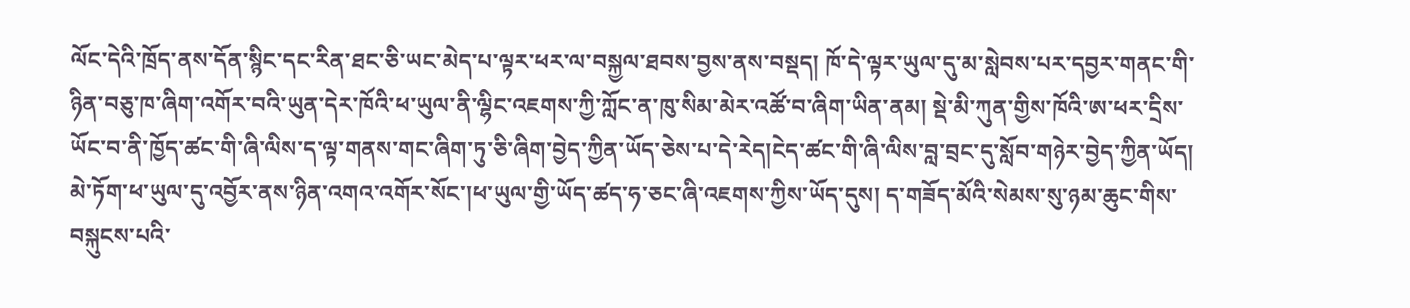ལོང་དེའི་ཁྲོད་ནས་དོན་སྙིང་དང་རིན་ཐང་ཅི་ཡང་མེད་པ་ལྟར་ཕར་ལ་བསྐྱལ་ཐབས་བྱས་ནས་བསྡད། ཁོ་དེ་ལྟར་ཡུལ་དུ་མ་སླེབས་པར་དབྱར་གནང་གི་ཉིན་བཅུ་ཁ་ཞིག་འགོར་བའི་ཡུན་དེར་ཁོའི་ཕ་ཡུལ་ནི་ལྷིང་འཇགས་ཀྱི་ཀློང་ན་ཁུ་སིམ་མེར་འཚོ་བ་ཞིག་ཡིན་ནམ། སྡེ་མི་ཀུན་གྱིས་ཁོའི་ཨ་ཕར་དྲིས་ཡོང་བ་ནི་ཁྱོད་ཚང་གི་ཞི་ལིས་ད་ལྟ་གནས་གང་ཞིག་ཏུ་ཅི་ཞིག་བྱེད་ཀྱིན་ཡོད་ཅེས་པ་དེ་རེད།ངེད་ཚང་གི་ཞི་ལིས་བླ་བྲང་དུ་སློབ་གཉེར་བྱེད་ཀྱིན་ཡོད།
མེ་ཏོག་ཕ་ཡུལ་དུ་འབྱོར་ནས་ཉིན་འགའ་འགོར་སོང་།ཕ་ཡུལ་གྱི་ཡོད་ཚད་ཧ་ཅང་ཞི་འཇགས་ཀྱིས་ཡོད་དུས། ད་གཟོད་མོའི་སེམས་སུ་ཉམ་ཆུང་གིས་བསྐུངས་པའི་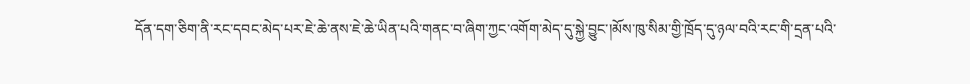དོན་དག་ཅིག་ནི་རང་དབང་མེད་པར་ཇེ་ཆེ་ནས་ཇེ་ཆེ་ཡིན་པའི་གནང་བ་ཞིག་ཀྱང་འགོག་མེད་དུ་སྐྱེ་བྱུང་།མོས་ཁུ་སིམ་གྱི་ཁྲོད་དུ་ཉལ་བའི་རང་གི་དྲན་པའི་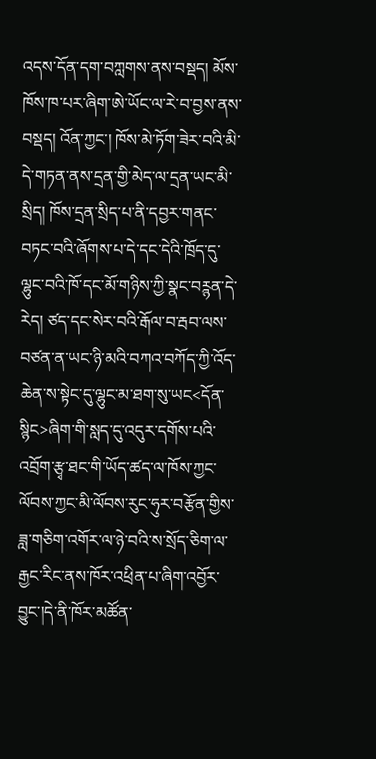འདས་དོན་དག་བཀླགས་ནས་བསྡད། མོས་ཁོས་ཁ་པར་ཞིག་ཨེ་ཡོང་ལ་རེ་བ་བྱས་ནས་བསྡད། འོན་ཀྱང་། ཁོས་མེ་ཏོག་ཟེར་བའི་མི་དེ་གཏན་ནས་དྲན་གྱི་མེད་ལ་དྲན་ཡང་མི་སྲིད། ཁོས་དྲན་སྲིད་པ་ནི་དབྱར་གནང་བཏང་བའི་ཞོགས་པ་དེ་དང་དེའི་ཁྲོད་དུ་ལྷུང་བའི་ཁོ་དང་མོ་གཉིས་ཀྱི་སྣང་བཪྙན་དེ་རེད། ཙད་དང་སེར་བའི་རྒོལ་བ་རྦབ་ལས་བཙན་ན་ཡང་ཉི་མའི་བཀའ་བཀོད་ཀྱི་འོད་ཆེན་ས་སྟེང་དུ་ལྷུང་མ་ཐག་སུ་ཡང<དོན་སྙིང>ཞིག་གི་སླད་དུ་འདུར་དགོས་པའི་འབྲོག་རྩྭ་ཐང་གི་ཡོད་ཚད་ལ་ཁོས་ཀྱང་ལོབས་ཀྱང་མི་ལོབས་རུང་ཧུར་བརྩོན་གྱིས་ཟླ་གཅིག་འགོར་ལ་ཉེ་བའི་ས་སྲོད་ཅིག་ལ་རྒྱང་རིང་ནས་ཁོར་འཕྲིན་པ་ཞིག་འབྱོར་བྱུང་།དེ་ནི་ཁོར་མཚོན་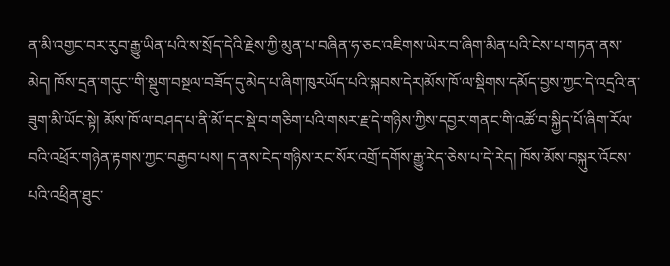ན་མི་འགྱང་བར་རུབ་རྒྱུ་ཡིན་པའི་ས་སྲོད་དེའི་རྗེས་ཀྱི་མུན་པ་བཞིན་ཧ་ཅང་འཇིགས་ཡེར་བ་ཞིག་མིན་པའི་ངེས་པ་གཏན་ནས་མེད། ཁོས་དྲན་གདུང་་གི་སྡུག་བསྔལ་བཟོད་དུ་མེད་པ་ཞིག་ཁུརཡོད་པའི་སྐབས་དེར།མོས་ཁོ་ལ་སྡིགས་དམོད་བྱས་ཀྱང་དེ་འདྲའི་ན་ཟུག་མི་ཡོང་སྟེ། མོས་ཁོ་ལ་བཤད་པ་ནི་མོ་དང་སྡེ་བ་གཅིག་པའི་གསར་རྗ་དེ་གཉིས་ཀྱིས་དབྱར་གནང་གི་འཚོ་བ་སྐྱིད་པོ་ཞིག་རོལ་བའི་འཕྲོར་གཉེན་རྟགས་ཀྱང་བརྒྱབ་པས། ད་ནས་ངེད་གཉིས་རང་སོར་འགྲོ་དགོས་རྒྱུ་རེད་ཅེས་པ་དེ་རེད། ཁོས་མོས་བསྐུར་འོངས་པའི་འཕྲིན་ཐུང་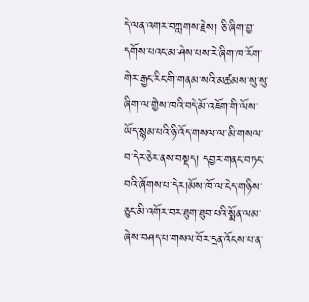དེ་ལན་འགར་བཀླགས་རྗེས། ཅི་ཞིག་བྱ་དགོས་པའང་མ་ཤེས་པས་རེ་ཞིག་ཁ་རོག་གེར་རྒྱང་རིང་གི་གནམ་སའི་མཚམས་སུ་སུ་ཞིག་ལ་གྱེས་ཁའི་བདེ་མོ་འཇོག་གི་ལོས་ཡོད་སྙམ་པའི་ཉི་འོད་གསལ་ལ་མི་གསལ་བ་དེར་ཅེར་ནས་བསྡད། དབྱར་གནང་བཏང་བའི་ཞོགས་པ་དེར།མོས་ཁོ་ལ་ངེད་གཉིས་ཅུང་མི་འགོར་བར་ཐུག་ཐུབ་པའི་སྨོན་ལམ་ཞེས་བཤད་པ་གསལ་བོར་དྲན་འོངས་པ་ན་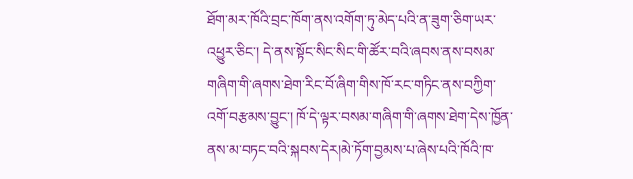ཐོག་མར་ཁོའི་བྲང་ཁོག་ནས་འགོག་ཏུ་མེད་པའི་ན་ཟུག་ཅིག་ཡར་འཕྱུར་ཅིང་། དེ་ནས་སྟོང་སིང་སིང་གི་ཚོར་བའི་ཞབས་ནས་བསམ་གཞིག་གི་ཞགས་ཐེག་རིང་བོ་ཞིག་གིས་ཁོ་རང་གཏིང་ནས་བཀྱིག་འགོ་བརྩམས་བྱུང་། ཁོ་དེ་ལྟར་བསམ་གཞིག་གི་ཞགས་ཐེག་དེས་ཁྱོན་ནས་མ་བཏང་བའི་སྐབས་དེར།མེ་ཏོག་བྱམས་པ་ཞེས་པའི་ཁོའི་ཁ་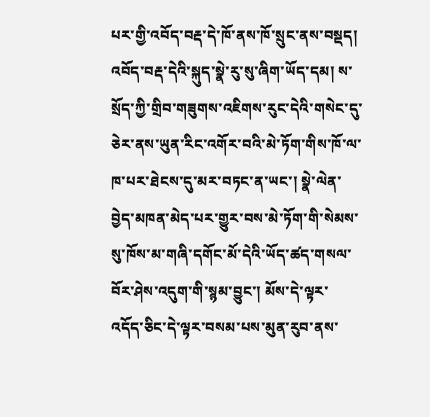པར་གྱི་འབོད་བརྡ་དེ་ཁོ་ནས་ཁོ་སྲུང་ནས་བསྡད། འབོད་བརྡ་དེའི་སྐུད་སྣེ་རུ་སུ་ཞིག་ཡོད་དམ། ས་སྲོད་ཀྱི་གྲིབ་གཟུགས་འཇིགས་རུང་དེའི་གསེང་དུ་ཅེར་ནས་ཡུན་རིང་འགོར་བའི་མེ་ཏོག་གིས་ཁོ་ལ་ཁ་པར་ཐེངས་དུ་མར་བཏང་ན་ཡང་། སྣེ་ལེན་བྱེད་མཁན་མེད་པར་གྱུར་བས་མེ་ཏོག་གི་སེམས་སུ་ཁོས་མ་གཞི་དགོང་མོ་དེའི་ཡོད་ཚད་གསལ་བོར་ཤེས་འདུག་གི་སྙམ་བྱུང་། མོས་དེ་ལྟར་འདོད་ཅིང་དེ་ལྟར་བསམ་པས་མུན་རུབ་ནས་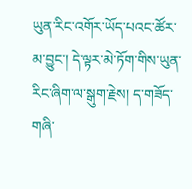ཡུན་རིང་འགོར་ཡོད་པའང་ཚོར་མ་བྱུང་། དེ་ལྟར་མེ་ཏོག་གིས་ཡུན་རིང་ཞིག་ལ་སྒུག་རྗེས། ད་གཟོད་གཞི་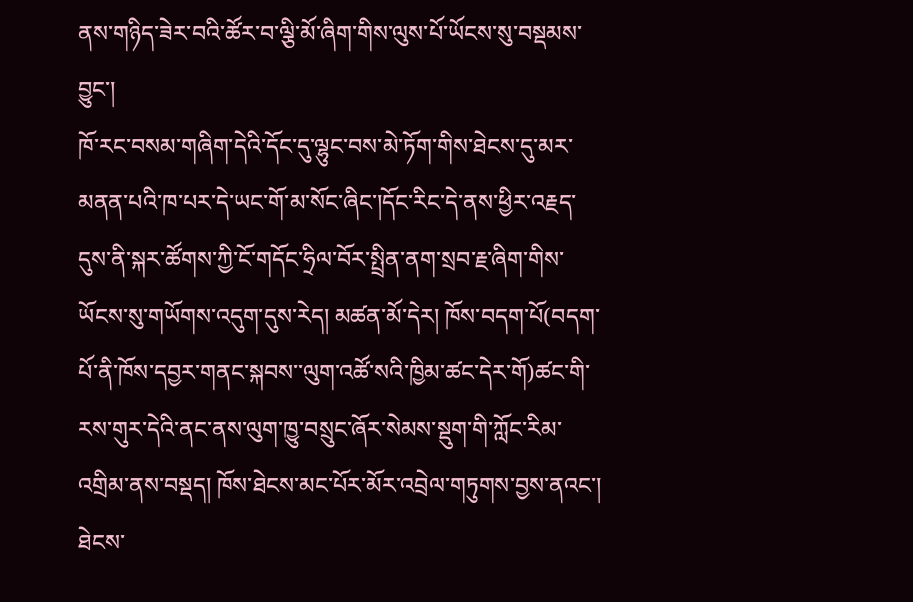ནས་གཉིད་ཟེར་བའི་ཚོར་བ་ལྕི་མོ་ཞིག་གིས་ལུས་པོ་ཡོངས་སུ་བསྡམས་བྱུང་།
ཁོ་རང་བསམ་གཞིག་དེའི་དོང་དུ་ལྷུང་བས་མེ་ཏོག་གིས་ཐེངས་དུ་མར་མནན་པའི་ཁ་པར་དེ་ཡང་གོ་མ་སོང་ཞིང་།དོང་རིང་དེ་ནས་ཕྱིར་འརྗད་དུས་ནི་སྐར་ཚོགས་ཀྱི་ངོ་གདོང་ཧྲིལ་བོར་སྤྲིན་ནག་སྲབ་རྗ་ཞིག་གིས་ཡོངས་སུ་གཡོགས་འདུག་དུས་རེད། མཚན་མོ་དེར། ཁོས་བདག་པོ(བདག་པོ་ནི་ཁོས་དབྱར་གནང་སྐབས་་ལུག་འཚོ་སའི་ཁྱིམ་ཚང་དེར་གོ)ཚང་གི་རས་གུར་དེའི་ནང་ནས་ལུག་ཁྱུ་བསྲུང་ཞོར་སེམས་སྡུག་གི་ཀློང་རིམ་འགྲིམ་ནས་བསྡད། ཁོས་ཐེངས་མང་པོར་མོར་འབྲེལ་གཏུགས་བྱས་ནའང་། ཐེངས་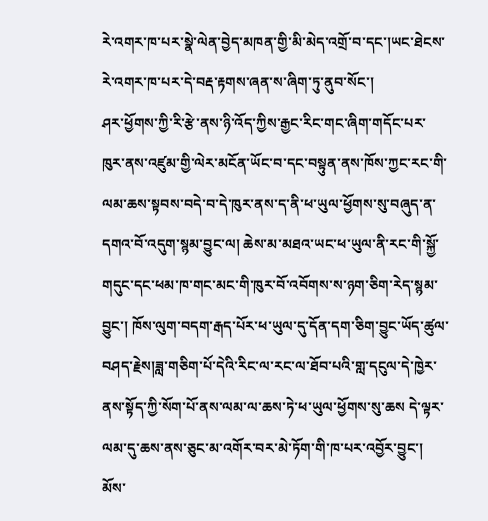རེ་འགར་ཁ་པར་སྣེ་ལེན་བྱེད་མཁན་གྱི་མི་མེད་འགྲོ་བ་དང་།ཡང་ཐེངས་རེ་འགར་ཁ་པར་དེ་བརྡ་རྟགས་ཞན་ས་ཞིག་ཏུ་ནུབ་སོང་།
ཤར་ཕྱོགས་ཀྱི་རི་རྩེ་ནས་ཉི་འོད་ཀྱིས་རྒྱང་རིང་གང་ཞིག་གདོང་པར་ཁུར་ནས་འཛུམ་གྱི་ལེར་མངོན་ཡོང་བ་དང་བསྟུན་ནས་ཁོས་ཀྱང་རང་གི་ལམ་ཆས་སྟབས་བདེ་བ་དེ་ཁུར་ནས་ད་ནི་ཕ་ཡུལ་ཕྱོགས་སུ་བཞུད་ན་དགའ་བོ་འདུག་སྙམ་བྱུང་ལ། ཆེས་མ་མཐའ་ཡང་ཕ་ཡུལ་ནི་རང་གི་སྐྱོ་གདུང་དང་ཕམ་ཁ་གང་མང་གི་ཁུར་བོ་འབོགས་ས་ཉག་ཅིག་རེད་སྙམ་བྱུང་། ཁོས་ལུག་བདག་རྒད་པོར་ཕ་ཡུལ་དུ་དོན་དག་ཅིག་བྱུང་ཡོད་ཚུལ་བཤད་རྗེས།ཟླ་གཅིག་པོ་དེའི་རིང་ལ་རང་ལ་ཐོབ་པའི་གླ་དངུལ་དེ་ཁྱེར་ ནས་སྟོད་ཀྱི་སོག་པོ་ནས་ལམ་ལ་ཆས་ཏེ་ཕ་ཡུལ་ཕྱོགས་སུ་ཆས དེ་ལྟར་ལམ་དུ་ཆས་ནས་ཅུང་མ་འགོར་བར་མེ་ཏོག་གི་ཁ་པར་འབྱོར་བྱུང་།
མོས་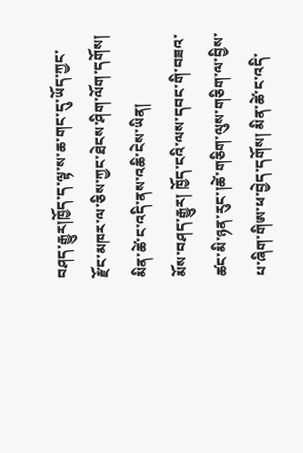བཤད་རྒྱུར།ཁྱོད་ད་ལྟ་ས་ཆ་གང་དུ་ཡོད་ཀྱང་རྫོང་མཁར་ལ་ཅིས་ཀྱང་ཐེངས་ཤིག་ལོག་དགོས། མིན་ཚེ་ང་འདི་ནས་འཆི་ངེས་ཡིན།
མོས་བཤད་རྒྱུར། ཁྱོད་ངའི་ལས་དབང་གི་བཟའ་ཚང་མི་ཉན་རུང་།ཚེ་གཅིག་ལུས་གཅིག་ལ་བྱིས་པ་ཞིག་གིཨ་ཕ་བྱེད་དགོས། མིན་ཚེ་ང་འདི་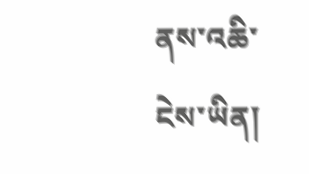ནས་འཆི་ངེས་ཡིན།